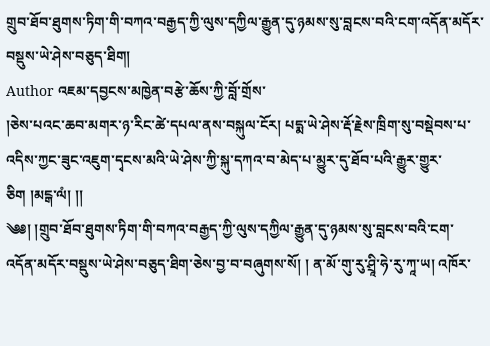གྲུབ་ཐོབ་ཐུགས་ཏིག་གི་བཀའ་བརྒྱད་ཀྱི་ལུས་དཀྱིལ་རྒྱུན་དུ་ཉམས་སུ་བླངས་བའི་ངག་འདོན་མདོར་བསྡུས་ཡེ་ཤེས་བཅུད་ཐིག།
Author འཇམ་དབྱངས་མཁྱེན་བརྩེ་ཆོས་ཀྱི་བློ་གྲོས་
།ཅེས་པའང་ཆབ་མགར་ཉ་རིང་ཚེ་དཔལ་ནས་བསྐུལ་ངོར། པདྨ་ཡེ་ཤེས་རྡོ་རྗེས་ཁྲིག་སུ་བསྡེབས་པ་འདིས་ཀྱང་ཟུང་འཇུག་དྭངས་མའི་ཡེ་ཤེས་ཀྱི་སྐུ་དཀའ་བ་མེད་པ་མྱུར་དུ་ཐོབ་པའི་རྒྱུར་གྱུར་ཅིག །མངྒ་ལཾ། །།
༄༅། །གྲུབ་ཐོབ་ཐུགས་ཏིག་གི་བཀའ་བརྒྱད་ཀྱི་ལུས་དཀྱིལ་རྒྱུན་དུ་ཉམས་སུ་བླངས་བའི་ངག་འདོན་མདོར་བསྡུས་ཡེ་ཤེས་བཅུད་ཐིག་ཅེས་བྱ་བ་བཞུགས་སོ། ། ན་མོ་གུ་རུ་ཤྲཱི་ཧེ་རུ་ཀཱ་ཡ། འཁོར་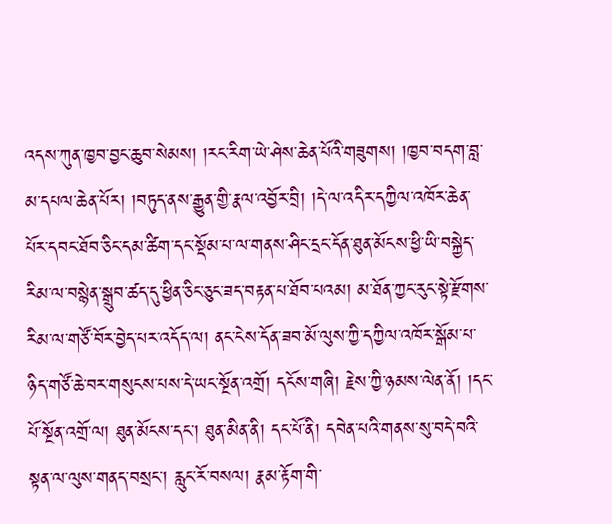འདས་ཀུན་ཁྱབ་བྱང་ཆུབ་སེམས། །རང་རིག་ཡེ་ཤེས་ཆེན་པོའི་གཟུགས། །ཁྱབ་བདག་བླ་མ་དཔལ་ཆེན་པོར། །བཏུད་ནས་རྒྱུན་གྱི་རྣལ་འབྱོར་བྲི། །དེ་ལ་འདིར་དཀྱིལ་འཁོར་ཆེན་པོར་དབང་ཐོབ་ཅིང་དམ་ཚིག་དང་སྡོམ་པ་ལ་གནས་ཤིང་དྲང་དོན་ཐུན་མོངས་ཕྱི་ཡི་བསྐྱེད་རིམ་ལ་བསྙེན་སྒྲུབ་ཚད་དུ་ཕྱིན་ཅིང་ཅུང་ཟད་བརྟན་པ་ཐོབ་པའམ། མ་ཐོན་ཀྱང་རུང་སྟེ་རྫོགས་རིམ་ལ་གཙོ་བོར་བྱེད་པར་འདོད་ལ། ནང་ངེས་དོན་ཟབ་མོ་ལུས་ཀྱི་དཀྱིལ་འཁོར་སྒོམ་པ་ཉིད་གཙོ་ཆེ་བར་གསུངས་པས་དེ་ཡང་སྔོན་འགྲོ། དངོས་གཞི། རྗེས་ཀྱི་ཉམས་ལེན་ནོ། །དང་པོ་སྔོན་འགྲོ་ལ། ཐུན་མོངས་དང་། ཐུན་མིན་ནི། དང་པོ་ནི། དབེན་པའི་གནས་སུ་བདེ་བའི་སྟན་ལ་ལུས་གནད་བསྲང་། རླུང་རོ་བསལ། རྣམ་རྟོག་གི་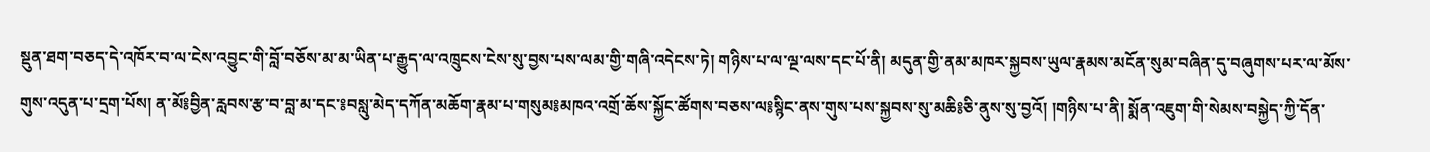སྡུན་ཐག་བཅད་དེ་འཁོར་བ་ལ་ངེས་འབྱུང་གི་བློ་བཅོས་མ་མ་ཡིན་པ་རྒྱུད་ལ་འཁྲུངས་ངེས་སུ་བྱས་པས་ལམ་གྱི་གཞི་འདེངས་ཏེ། གཉིས་པ་ལ་ལྔ་ལས་དང་པོ་ནི། མདུན་གྱི་ནམ་མཁར་སྐྱབས་ཡུལ་རྣམས་མངོན་སུམ་བཞིན་དུ་བཞུགས་པར་ལ་མོས་གུས་འདུན་པ་དྲག་པོས། ན་མོ༔བྱིན་རླབས་རྩ་བ་བླ་མ་དང་༔བསླུ་མེད་དཀོན་མཆོག་རྣམ་པ་གསུམ༔མཁའ་འགྲོ་ཆོས་སྐྱོང་ཚོགས་བཅས་ལ༔སྙིང་ནས་གུས་པས་སྐྱབས་སུ་མཆི༔ཅི་ནུས་སུ་བྱའོ། །གཉིས་པ་ནི། སྨོན་འཇུག་གི་སེམས་བསྐྱེད་ཀྱི་དོན་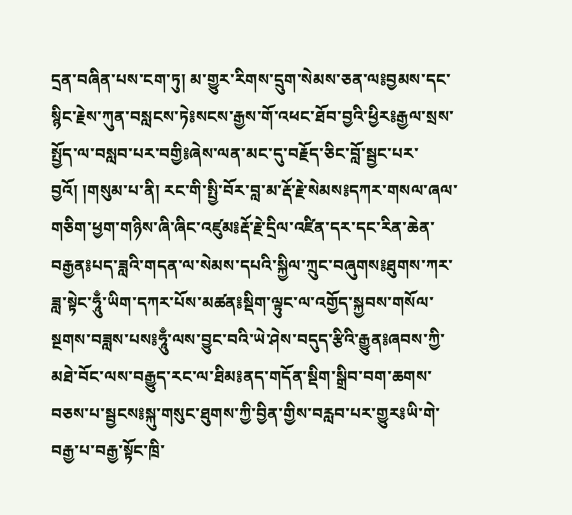དྲན་བཞིན་པས་ངག་ཏུ། མ་གྱུར་རིགས་དྲུག་སེམས་ཅན་ལ༔བྱམས་དང་སྙིང་རྗེས་ཀུན་བསླངས་ཏེ༔སངས་རྒྱས་གོ་འཕང་ཐོབ་བྱའི་ཕྱིར༔རྒྱལ་སྲས་སྤྱོད་ལ་བསླབ་པར་བགྱི༔ཞེས་ལན་མང་དུ་བརྗོད་ཅིང་བློ་སྦྱང་པར་བྱའོ། །གསུམ་པ་ནི། རང་གི་སྤྱི་བོར་བླ་མ་རྡོ་རྗེ་སེམས༔དཀར་གསལ་ཞལ་གཅིག་ཕྱག་གཉིས་ཞི་ཞིང་འཛུམ༔རྡོ་རྗེ་དྲིལ་འཛིན་དར་དང་རིན་ཆེན་བརྒྱན༔པད་ཟླའི་གདན་ལ་སེམས་དཔའི་སྐྱིལ་ཀྲུང་བཞུགས༔ཐུགས་ཀར་ཟླ་སྟེང་ཧཱུྃ་ཡིག་དཀར་པོས་མཚན༔སྡིག་ལྟུང་ལ་འགྱོད་སྐྱབས་གསོལ་སྔགས་བཟླས་པས༔ཧཱུྃ་ལས་བྱུང་བའི་ཡེ་ཤེས་བདུད་རྩིའི་རྒྱུན༔ཞབས་ཀྱི་མཐེ་བོང་ལས་བརྒྱུད་རང་ལ་ཐིམ༔ནད་གདོན་སྡིག་སྒྲིབ་བག་ཆགས་བཅས་པ་སྦྱངས༔སྐུ་གསུང་ཐུགས་ཀྱི་བྱིན་གྱིས་བརླབ་པར་གྱུར༔ཡི་གེ་བརྒྱ་པ་བརྒྱ་སྟོང་ཁྲི་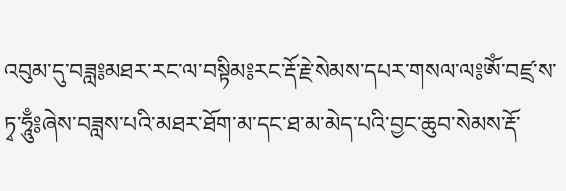འབུམ་དུ་བཟླ༔མཐར་རང་ལ་བསྟིམ༔རང་རྡོ་རྗེ་སེམས་དཔར་གསལ་ལ༔ཨོཾ་བཛྲ་ས་ཏྭ་ཧཱུྃ༔ཞེས་བཟླས་པའི་མཐར་ཐོག་མ་དང་ཐ་མ་མེད་པའི་བྱང་ཆུབ་སེམས་རྡོ་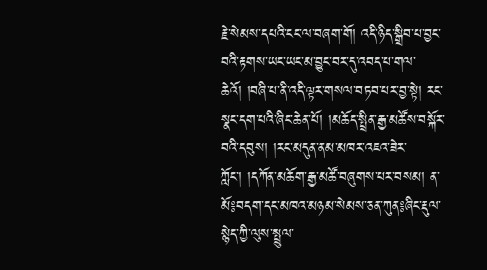རྗེ་སེམས་དཔའི་ངང་ལ་བཞག་གོ། འདི་ཉིད་སྒྲིབ་པ་བྱང་བའི་རྟགས་ཡང་ཡང་མ་བྱུང་བར་དུ་འབད་པ་གལ་ཆེའོ། །བཞི་པ་ནི་འདི་ལྟར་གསལ་བཏབ་པར་བྱ་སྟེ། རང་སྣང་དག་པའི་ཞིང་ཆེན་པོ། །མཆོད་སྤྲིན་རྒྱ་མཚོས་བསྐོར་བའི་དབུས། །རང་མདུན་ནམ་མཁར་འཇའ་ཟེར་ཀློང་། །དཀོན་མཆོག་རྒྱ་མཚོ་བཞུགས་པར་བསམ། ན་མོ༔བདག་དང་མཁའ་མཉམ་སེམས་ཅན་ཀུན༔ཞིང་རྡུལ་སྙེད་ཀྱི་ལུས་སྤྲུལ་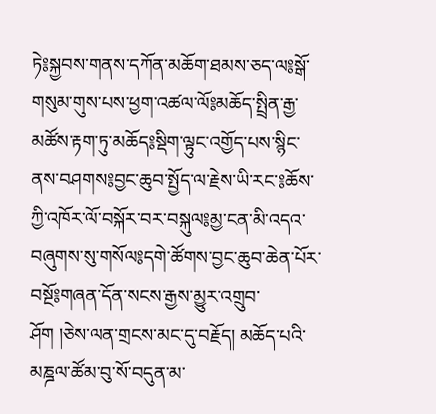ཏེ༔སྐྱབས་གནས་དཀོན་མཆོག་ཐམས་ཅད་ལ༔སྒོ་གསུམ་གུས་པས་ཕྱག་འཚལ་ལོ༔མཆོད་སྤྲིན་རྒྱ་མཚོས་རྟག་ཏུ་མཆོད༔སྡིག་ལྟུང་འགྱོད་པས་སྙིང་ནས་བཤགས༔བྱང་ཆུབ་སྤྱོད་ལ་རྗེས་ཡི་རང་༔ཆོས་ཀྱི་འཁོར་ལོ་བསྐོར་བར་བསྐུལ༔མྱ་ངན་མི་འདའ་བཞུགས་སུ་གསོལ༔དགེ་ཚོགས་བྱང་ཆུབ་ཆེན་པོར་བསྔོ༔གཞན་དོན་སངས་རྒྱས་མྱུར་འགྲུབ་ཤོག །ཅེས་ལན་གྲངས་མང་དུ་བརྗོད། མཆོད་པའི་མཎྜལ་ཚོམ་བུ་སོ་བདུན་མ་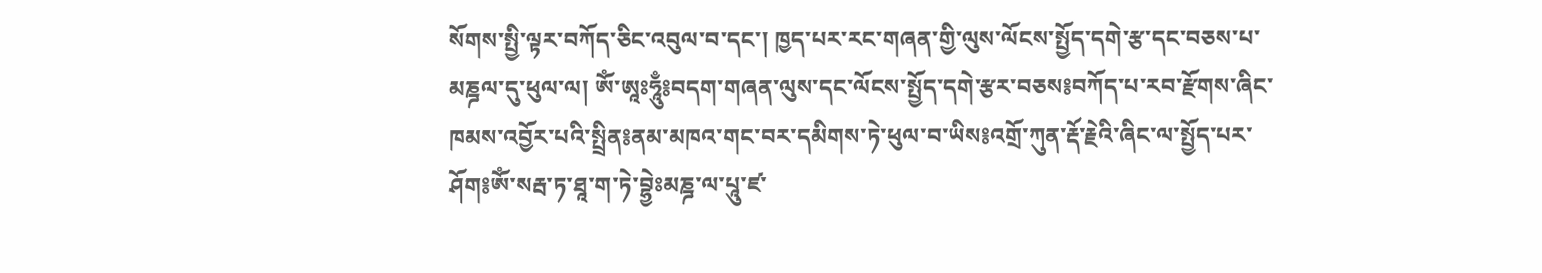སོགས་སྤྱི་ལྟར་བཀོད་ཅིང་འབུལ་བ་དང་། ཁྱད་པར་རང་གཞན་གྱི་ལུས་ལོངས་སྤྱོད་དགེ་རྩ་དང་བཅས་པ་མཎྜལ་དུ་ཕུལ་ལ། ཨོཾ་ཨཱཿཧཱུྃ༔བདག་གཞན་ལུས་དང་ལོངས་སྤྱོད་དགེ་རྩར་བཅས༔བཀོད་པ་རབ་རྫོགས་ཞིང་ཁམས་འབྱོར་པའི་སྤྲིན༔ནམ་མཁའ་གང་བར་དམིགས་ཏེ་ཕུལ་བ་ཡིས༔འགྲོ་ཀུན་རྡོ་རྗེའི་ཞིང་ལ་སྤྱོད་པར་ཤོག༔ཨོཾ་སརྦ་ཏ་ཐཱ་ག་ཏེ་བྷྱེཿམཎྜ་ལ་པཱུ་ཛ་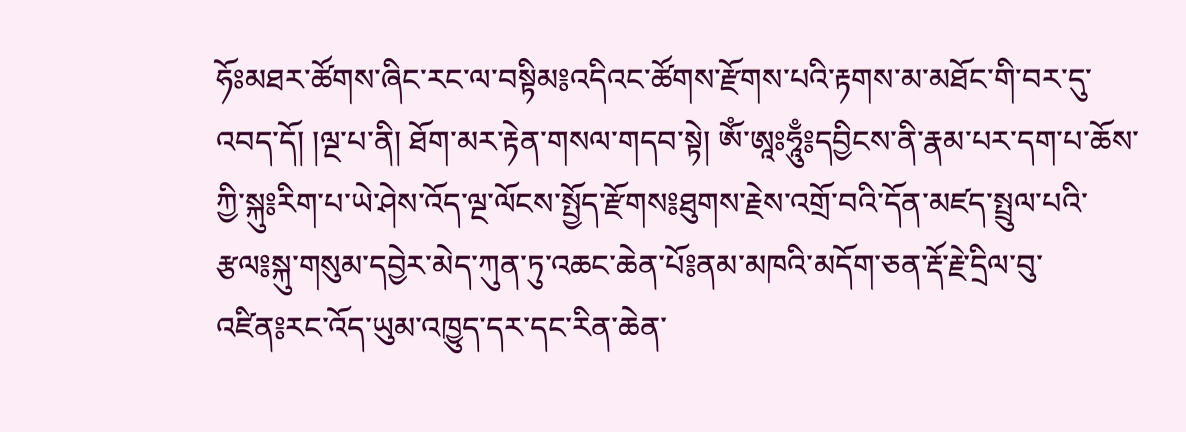ཧོཿམཐར་ཚོགས་ཞིང་རང་ལ་བསྟིམ༔འདིའང་ཚོགས་རྫོགས་པའི་རྟགས་མ་མཐོང་གི་བར་དུ་འབད་དོ། །ལྔ་པ་ནི། ཐོག་མར་རྟེན་གསལ་གདབ་སྟེ། ཨོཾ་ཨཱཿཧཱུྃ༔དབྱིངས་ནི་རྣམ་པར་དག་པ་ཆོས་ཀྱི་སྐུ༔རིག་པ་ཡེ་ཤེས་འོད་ལྔ་ལོངས་སྤྱོད་རྫོགས༔ཐུགས་རྗེས་འགྲོ་བའི་དོན་མཛད་སྤྲུལ་པའི་རྩལ༔སྐུ་གསུམ་དབྱེར་མེད་ཀུན་ཏུ་འཆང་ཆེན་པོ༔ནམ་མཁའི་མདོག་ཅན་རྡོ་རྗེ་དྲིལ་བུ་འཛིན༔རང་འོད་ཡུམ་འཁྱུད་དར་དང་རིན་ཆེན་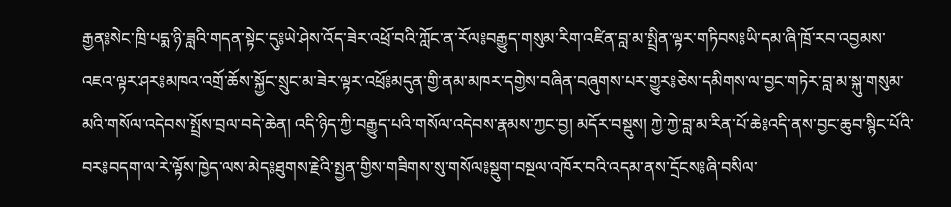རྒྱན༔སེང་ཁྲི་པདྨ་ཉི་ཟླའི་གདན་སྟེང་དུ༔ཡེ་ཤེས་འོད་ཟེར་འཕྲོ་བའི་ཀློང་ན་རོལ༔བརྒྱུད་གསུམ་རིག་འཛིན་བླ་མ་སྤྲིན་ལྟར་གཏིབས༔ཡི་དམ་ཞི་ཁྲོ་རབ་འབྱམས་འཇའ་ལྟར་ཤར༔མཁའ་འགྲོ་ཆོས་སྐྱོང་སྲུང་མ་ཟེར་ལྟར་འཕྲོ༔མདུན་གྱི་ནམ་མཁར་དགྱེས་བཞིན་བཞུགས་པར་གྱུར༔ཅེས་དམིགས་ལ་བྱང་གཏེར་བླ་མ་སྐུ་གསུམ་མའི་གསོལ་འདེབས་སྤྲོས་བྲལ་བདེ་ཆེན། འདི་ཉིད་ཀྱི་བརྒྱུད་པའི་གསོལ་འདེབས་རྣམས་ཀྱང་བྱ། མདོར་བསྡུས། ཀྱེ་ཀྱེ་བླ་མ་རིན་པོ་ཆེ༔འདི་ནས་བྱང་ཆུབ་སྙིང་པོའི་བར༔བདག་ལ་རེ་ལྟོས་ཁྱེད་ལས་མེད༔ཐུགས་རྗེའི་སྤྱན་གྱིས་གཟིགས་སུ་གསོལ༔སྡུག་བསྔལ་འཁོར་བའི་འདམ་ནས་དྲོངས༔ཞི་བསིལ་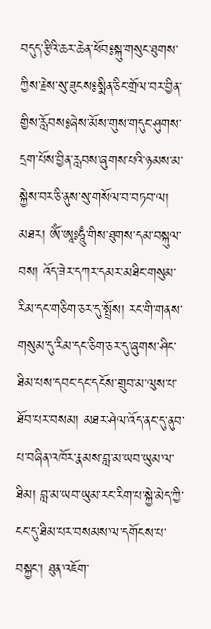བདུད་རྩིའི་ཆར་ཆེན་ཕོབ༔སྐུ་གསུང་ཐུགས་ཀྱིས་རྗེས་སུ་ཟུངས༔སྨིན་ཅིང་གྲོལ་བར་བྱིན་གྱིས་རློབས༔ཞེས་མོས་གུས་གདུང་ཤུགས་དྲག་པོས་བྱིན་རླབས་ཞུགས་པའི་ཉམས་མ་སྐྱེས་བར་ཅི་ནུས་སུ་གསོལ་བ་བཏབ་ལ། མཐར། ཨོཾ་ཨཱཿཧཱུྃ་གིས་ཐུགས་དམ་བསྐུལ་བས། འོད་ཟེར་དཀར་དམར་མཐིང་གསུམ་རིམ་དང་གཅིག་ཅར་དུ་སྤྲོས། རང་གི་གནས་གསུམ་དུ་རིམ་དང་ཅིག་ཅར་དུ་ཞུགས་ཤིང་ཐིམ་པས་དབང་དང་དངོས་གྲུབ་མ་ལུས་པ་ཐོབ་པར་བསམ། མཐར་ཤེལ་འོད་ནང་དུ་ནུབ་པ་བཞིན་འཁོར་རྣམས་བླ་མ་ཡབ་ཡུམ་ལ་ཐིམ། བླ་མ་ཡབ་ཡུམ་རང་རིག་པ་སྐྱེ་མེད་ཀྱི་ངང་དུ་ཐིམ་པར་བསམས་ལ་དགོངས་པ་བསྐྱང་། ཐུན་འཇོག་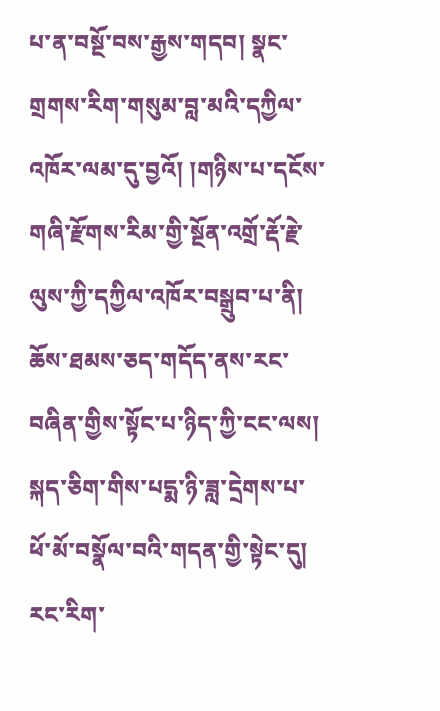པ་ན་བསྔོ་བས་རྒྱས་གདབ། སྣང་གྲགས་རིག་གསུམ་བླ་མའི་དཀྱིལ་འཁོར་ལམ་དུ་བྱའོ། །གཉིས་པ་དངོས་གཞི་རྫོགས་རིམ་གྱི་སྔོན་འགྲོ་རྡོ་རྗེ་ལུས་ཀྱི་དཀྱིལ་འཁོར་བསྒྲུབ་པ་ནི། ཆོས་ཐམས་ཅད་གདོད་ནས་རང་བཞིན་གྱིས་སྟོང་པ་ཉིད་ཀྱི་ངང་ལས། སྐད་ཅིག་གིས་པདྨ་ཉི་ཟླ་དྲེགས་པ་ཕོ་མོ་བསྣོལ་བའི་གདན་གྱི་སྟེང་དུ། རང་རིག་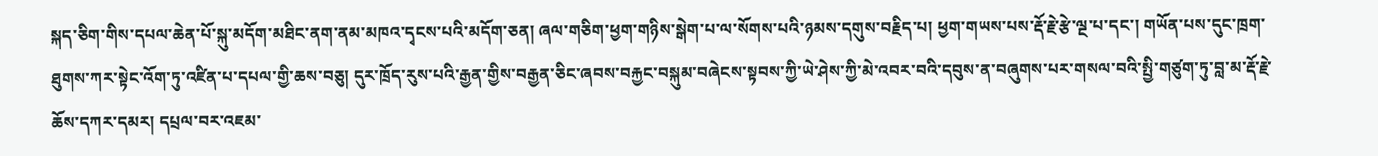སྐད་ཅིག་གིས་དཔལ་ཆེན་པོ་སྐུ་མདོག་མཐིང་ནག་ནམ་མཁའ་དྭངས་པའི་མདོག་ཅན། ཞལ་གཅིག་ཕྱག་གཉིས་སྒེག་པ་ལ་སོགས་པའི་ཉམས་དགུས་བརྗིད་པ། ཕྱག་གཡས་པས་རྡོ་རྗེ་རྩེ་ལྔ་པ་དང་། གཡོན་པས་དུང་ཁྲག་ཐུགས་ཀར་སྟེང་འོག་ཏུ་འཛིན་པ་དཔལ་གྱི་ཆས་བཅུ། དུར་ཁྲོད་རུས་པའི་རྒྱན་གྱིས་བརྒྱན་ཅིང་ཞབས་བརྐྱང་བསྐུམ་བཞེངས་སྟབས་ཀྱི་ཡེ་ཤེས་ཀྱི་མེ་འབར་བའི་དབུས་ན་བཞུགས་པར་གསལ་བའི་སྤྱི་གཙུག་ཏུ་བླ་མ་རྡོ་རྗེ་ཆོས་དཀར་དམར། དཔྲལ་བར་འཇམ་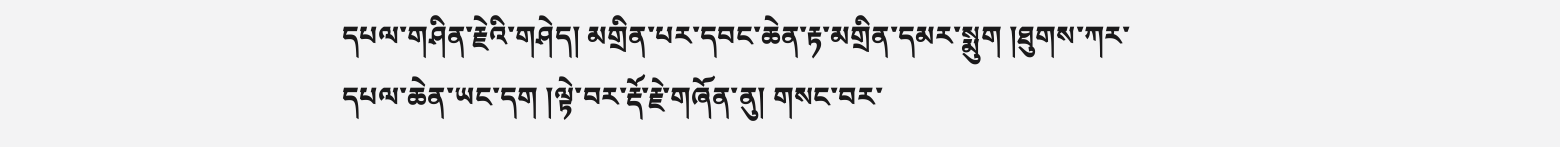དཔལ་གཤིན་རྗེའི་གཤེད། མགྲིན་པར་དབང་ཆེན་རྟ་མགྲིན་དམར་སྨུག །ཐུགས་ཀར་དཔལ་ཆེན་ཡང་དག །ལྟེ་བར་རྡོ་རྗེ་གཞོན་ནུ། གསང་བར་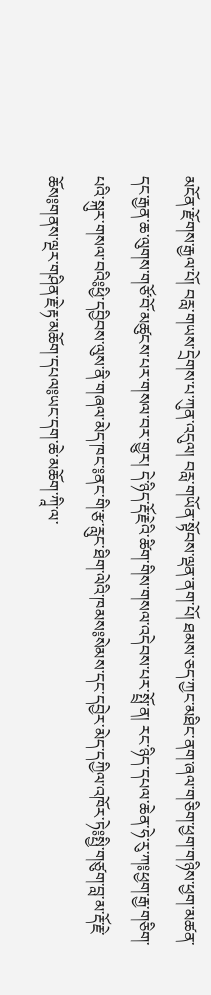མངོན་རྫོགས་རྒྱལ་པོ། བརླ་གཡས་དྲེགས་པ་ཀུན་འདུལ། བརླ་གཡོན་སྟོབས་ལྡན་ནག་པོ། ཐམས་ཅད་ཀྱང་མཐིང་ནག་ཞལ་གཅིག་ཕྱག་གཉིས་ཕྱག་མཚན་དང་རྒྱན་ཆ་ལུགས་གཙོ་བོ་མཚུངས་པར་གསལ་བར་གྱུར། དེ་ཉིད་རྡོ་རྗེའི་ཚིག་གིས་གསལ་འདེབས་པར་སྤྲོ་ན། རང་ཉིད་དཔལ་ཆེན་ཧེ་རུ་ཀ༔ཕྱག་རྒྱ་གཅིག་པའི་སྐུར་གསལ་བའི༔ཕྱི་དབྱིབས་ལུས་ནི་གཞལ་མེད་ཁང་༔ནང་གི་རྩ་རླུང་ཐིག་ལེའི་ཁམས༔སེམས་དང་དབྱེར་མེད་དཀྱིལ་འཁོར་ཏེ༔སྤྱི་གཙུག་བླ་མ་རྡོ་རྗེ་ཆོས༔གནས་ལྔར་གཤིན་རྗེ་རྟ་མཆོག་དཔལ༔ཡང་དག་ཆེ་མཆོག་ཀཱི་ལ་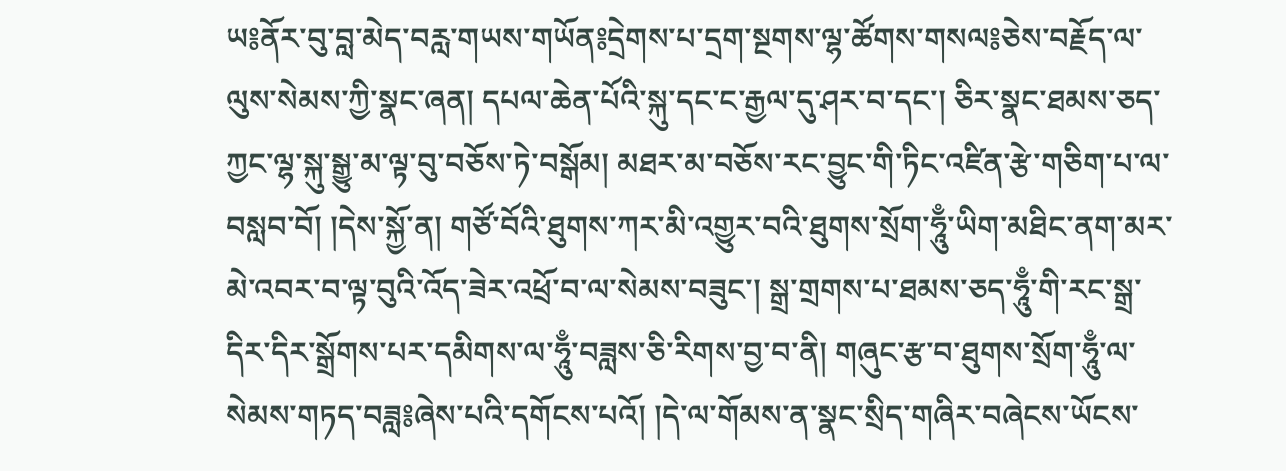ཡ༔ནོར་བུ་བླ་མེད་བརླ་གཡས་གཡོན༔དྲེགས་པ་དྲག་སྔགས་ལྷ་ཚོགས་གསལ༔ཅེས་བརྗོད་ལ་ལུས་སེམས་ཀྱི་སྣང་ཞན། དཔལ་ཆེན་པོའི་སྐུ་དང་ང་རྒྱལ་དུ་ཤར་བ་དང་། ཅིར་སྣང་ཐམས་ཅད་ཀྱང་ལྷ་སྐུ་སྒྱུ་མ་ལྟ་བུ་བཅོས་ཏེ་བསྒོམ། མཐར་མ་བཅོས་རང་བྱུང་གི་ཏིང་འཛིན་རྩེ་གཅིག་པ་ལ་བསླབ་བོ། །དེས་སྐྱོ་ན། གཙོ་བོའི་ཐུགས་ཀར་མི་འགྱུར་བའི་ཐུགས་སྲོག་ཧཱུྃ་ཡིག་མཐིང་ནག་མར་མེ་འབར་བ་ལྟ་བུའི་འོད་ཟེར་འཕྲོ་བ་ལ་སེམས་བཟུང་། སྒྲ་གྲགས་པ་ཐམས་ཅད་ཧཱུྃ་གི་རང་སྒྲ་དིར་དིར་སྒྲོགས་པར་དམིགས་ལ་ཧཱུྃ་བཟླས་ཅི་རིགས་བྱ་བ་ནི། གཞུང་རྩ་བ་ཐུགས་སྲོག་ཧཱུྃ་ལ་སེམས་གཏད་བཟླ༔ཞེས་པའི་དགོངས་པའོ། །དེ་ལ་གོམས་ན་སྣང་སྲིད་གཞིར་བཞེངས་ཡོངས་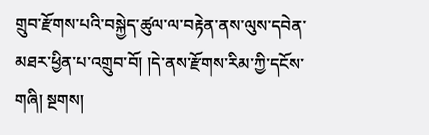གྲུབ་རྫོགས་པའི་བསྐྱེད་ཚུལ་ལ་བརྟེན་ནས་ལུས་དབེན་མཐར་ཕྱིན་པ་འགྲུབ་བོ། །དེ་ནས་རྫོགས་རིམ་ཀྱི་དངོས་གཞི། སྔགས།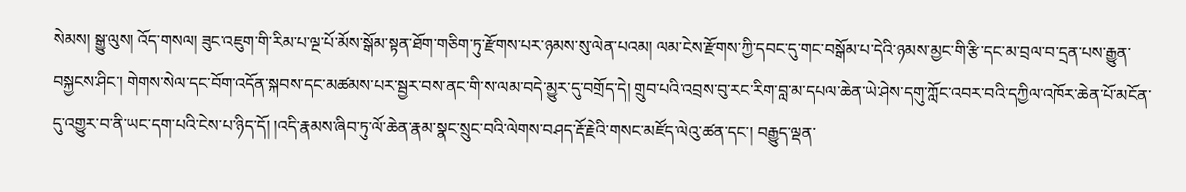སེམས། སྒྱུ་ལུས། འོད་གསལ། ཟུང་འཇུག་གི་རིམ་པ་ལྔ་པོ་མོས་སྒོམ་སྟན་ཐོག་གཅིག་ཏུ་རྫོགས་པར་ཉམས་སུ་ལེན་པའམ། ལམ་ངེས་རྫོགས་ཀྱི་དབང་དུ་གང་བསྒོམ་པ་དེའི་ཉམས་མྱང་གི་རྩི་དང་མ་བྲལ་བ་དྲན་པས་རྒྱུན་བསྐྱངས་ཤིང་། གེགས་སེལ་དང་བོག་འདོན་སྐབས་དང་མཚམས་པར་སྦྱར་བས་ནང་གི་ས་ལམ་བདེ་མྱུར་དུ་བགྲོད་དེ། གྲུབ་པའི་འབྲས་བུ་རང་རིག་བླ་མ་དཔལ་ཆེན་ཡེ་ཤེས་དགུ་ཀློང་འབར་བའི་དཀྱིལ་འཁོར་ཆེན་པོ་མངོན་དུ་འགྱུར་བ་ནི་ཡང་དག་པའི་ངེས་པ་ཉིད་དོ། །འདི་རྣམས་ཞིབ་ཏུ་ལོ་ཆེན་རྣམ་སྣང་སྲུང་བའི་ལེགས་བཤད་རྡོ་རྗེའི་གསང་མཛོད་ལེའུ་ཚན་དང་། བརྒྱུད་ལྡན་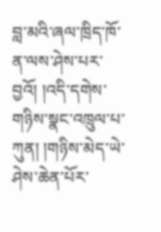བླ་མའི་ཞལ་ཁྲིད་ཁོ་ན་ལས་ཤེས་པར་བྱའོ། །འདི་དགེས་གཉིས་སྣང་འཁྲུལ་པ་ཀུན། །གཉིས་མེད་ཡེ་ཤེས་ཆེན་པོར་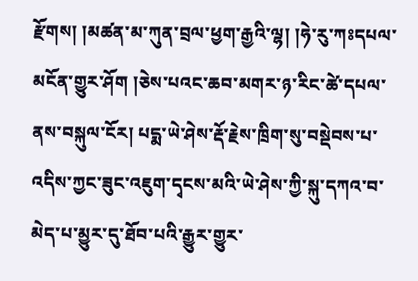རྫོགས། །མཚན་མ་ཀུན་བྲལ་ཕྱག་རྒྱའི་ལྷ། །ཧེ་རུ་ཀཿདཔལ་མངོན་གྱུར་ཤོག །ཅེས་པའང་ཆབ་མགར་ཉ་རིང་ཚེ་དཔལ་ནས་བསྐུལ་ངོར། པདྨ་ཡེ་ཤེས་རྡོ་རྗེས་ཁྲིག་སུ་བསྡེབས་པ་འདིས་ཀྱང་ཟུང་འཇུག་དྭངས་མའི་ཡེ་ཤེས་ཀྱི་སྐུ་དཀའ་བ་མེད་པ་མྱུར་དུ་ཐོབ་པའི་རྒྱུར་གྱུར་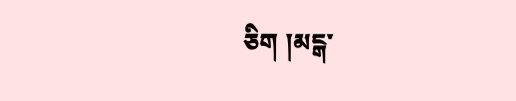ཅིག །མངྒ་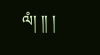ལཾ། །། །